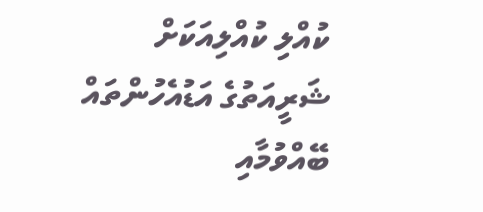ކުއްލި ކުއްލިއަކަށް ޝަރީއަތުގެ އަޑުއެހުންތައް ބޭއްވުމާއި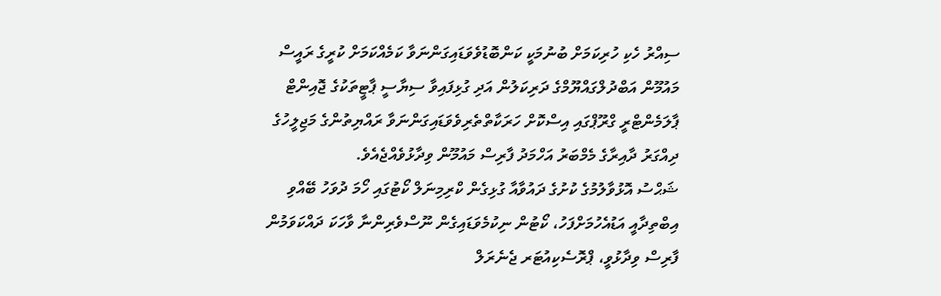ސިއްރު ހެކި ހުރިކަމަށް ބުނުމަކީ ކަންބޮޑުވެވަޑައިގަންނަވާ ކަމެއްކަމަށް ކުރީގެ ރައީސް މައުމޫން އަބްދުލްގައްޔޫމްގެ ދަރިކަލުން އަދި ގުޅިފައިވާ ސިޔާސީ ޕާޓީތަކުގެ ޖޮއިންޓް ޕާލަމެންޓްރީ ގްރޫޕްގައި އިސްކޮށް ހަރަކާތްތެރިވެވަޑައިގަންނަވާ ރައްޔިތުންގެ މަޖިލީހުގެ ދިއްގަރު ދާއިރާގެ މެމްބަރު އަހްމަދު ފާރިސް މައުމޫން ވިދާޅުވެއްޖެއެވެ.
ޝަޙްސު އޮޅުވާލުމުގެ ކުށުގެ ދައުވާއާ ގުޅިގެން ކްރިމިނަލް ކޯޓުގައި ހޯމަ ދުވަހު ބޭއްވި އިބްތިދާއީ އަޑުއެހުމަށްފަހު، ކޯޓުން ނިކުމެވަޑައިގެން ނޫސްވެރިންނާ ވާހަކަ ދައްކަވަމުން ފާރިސް ވިދާޅުވީ، ޕްރޮސެކިއުޓަރ ޖެނެރަލް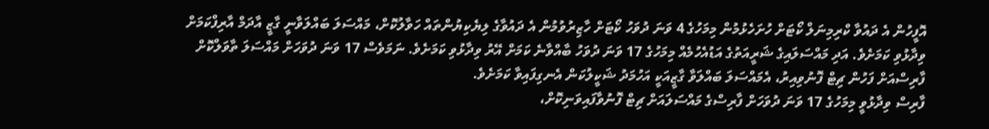އޮފީހުން އެ ދައުވާ ކްރިމިނަލް ކޯޓަށް ހުށަހެޅުމުން މިމަހުގެ 4 ވަނަ ދުވަހު ކޯޓަށް ހާޒިރުވުމުން އެ ދައުވާގެ ލިޔެކިޔުންތައް ހަވާލުކޮށް، މައްސަލަ ބައްލަވާނީ ގާޒީ އާދަމް އާރިފްކަމަށް ވިދާޅުވި ކަމަށެވެ. އަދި މައްސަލައިގެ ޝަރީއަތުގެ އަޑުއެހުމެއް މިމަހުގެ 17 ވަނަ ދުވަހު ބާއްވާނެ ކަމަށް އޭރު ވިދާޅުވި ކަމަށެވެ. ނަމަވެސް 17 ވަނަ ދުވަހަށް މައްސަލަ ތާވަލްކޮށް ފާރިސްއަށް ފަހުން ޗިޓް ފޮނުވިއިރު، އެމައްސަލަ ބައްލަވާ ގާޒީއަކީ އަހުމަދު ޝަކީލުކަން އެނގިފައިވާ ކަމަށެވެ.
ފާރިސް ވިދާޅުވީ މިމަހުގެ 17 ވަނަ ދުވަހަށް ފާރިސްގެ މައްސަލައަށް ޗިޓް ފޮނުވާފައިވަނިކޮށް،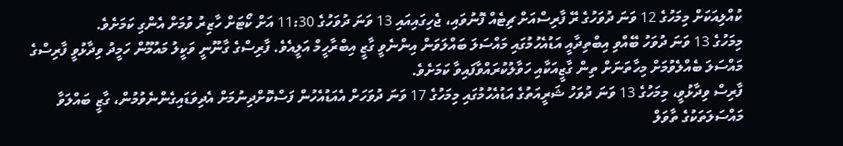ކުއްލިއަކަށް މިމަހުގެ 12 ވަނަ ދުވަހުގެ ރޭ ފާރިސްއަށް ޗިޓެއް ފޮނުވައި، ޖެހިގައިއައި 13 ވަނަ ދުވަހުގެ 11:30 އަށް ކޯޓަށް ހާޒިރު ވުމަށް އެންގި ކަމަށެވެ.
މިމަހުގެ 13 ވަނަ ދުވަހު ބޭއްވި އިބްތިދާއީ އަޑުއެހުމުގައި މައްސަލަ ބައްލަވަން އިންނެވީ ގާޒީ އިބްރާހީމް އަލީއެވެ. ފާރިސްގެ ގާނޫނީ ވަކީލު މައުމޫން ހަމީދު ވިދާޅުވީ ފާރިސްގެ މައްސަލަ ބެއްލެވުމަށް މިހާތަނަށް ތިން ގާޒީއަކާއި ހަވާލުކުރައްވާފައިވާ ކަމަށެވެ.
ފާރިސް ވިދާޅުވީ، މިމަހުގެ 13 ވަނަ ދުވަހު ޝަރީއަތުގެ އަޑުއެހުމުގައި މިމަހުގެ 17 ވަނަ ދުވަހަށް އެއަޑުއެހުން ފަސްކޮށްދިނުމަށް އެދިވަޑައިގެންނެވުމުން، ގާޒީ ބައްލަވާ މައްސަލަތަކުގެ ތާވަލް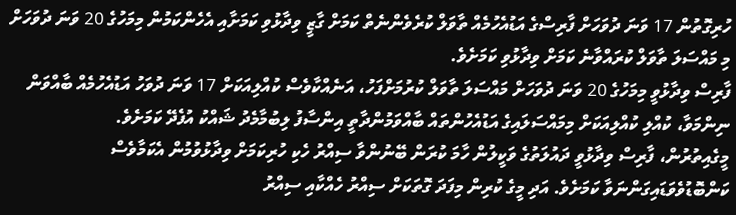ހުރިގޮތުން 17 ވަނަ ދުވަހަށް ފާރިސްގެ އަޑުއެހުމެއް ތާވަލް ކުރެވެންނެތް ކަމަށް ގާޒީ ވިދާޅުވި ކަމަށާއި އެހެންކަމުން މިމަހުގެ 20 ވަނަ ދުވަހަށް މި މައްސަލަ ތާވަލް ކުރައްވާނެ ކަމަށް ވިދާޅުވި ކަމަށެވެ.
ފާރިސް ވިދާޅުވީ މިމަހުގެ 20 ވަނަ ދުވަހަށް މައްސަލަ ތާވަލް ކުރުމަށްފަހު، އަނެއްކާވެސް ކުއްލިއަކަށް 17 ވަނަ ދުވަހު އަޑުއެހުމެއް ބާއްވަން ނިންމަވާ، ކުއްލި ކުއްލިއަކަށް މިމައްސަލައިގެ އަޑުއެހުންތައް ބާއްވަމުންދާތީ އިންސާފު ލިބުމާމެދު ޝައްކު އުފެދޭ ކަމަށެވެ.
މީގެއިތުރުން، ފާރިސް ވިދާޅުވީ ދައުލަތުގެ ވަކީލުން ހާމަ ކުރަން ބޭނުންވާ ސިއްރު ހެކި ހުރިކަމަށް ވިދާޅުވުމުން އެކަމާވެސް ކަންބޮޑުވެވަޑައިގަންނަވާ ކަމަށެވެ. އަދި މީގެ ކުރިން މިފަދަ ގޮތަކަށް ސިއްރު ހެއްކާއި ސިއްރު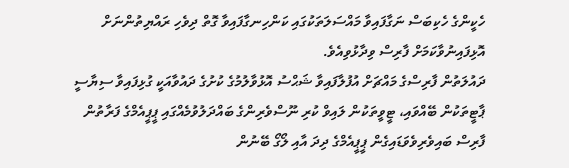ހެކީންގެ ހެކިބަސް ނަގާފައިވާ މައްސަލަތަކުގައި ކަންހިނގާފައިވާ ގޮތް ދިވެހި ރައްޔިތުންނަށް އޮޅިފައިނުވާކަމަށް ފާރިސް ވިދާޅުވިއެވެ.
ދައުލަތުން ފާރިސްގެ މައްޗަށް އުފުލާފައިވާ ޝަޙްސު އޮޅުވާލުމުގެ ކުށުގެ ދައުވާއަކީ ގުޅިފައިވާ ސިޔާސީ ޕާޓީތަކުން ބޭއްވައި، ޓީވީތަކުން ލައިވް ކުރި ނޫސްވެރިންގެ ބައްދަލުވުމެއްގައި ޕީޕީއެމްގެ ފަރާތުން ފާރިސް ބައިވެރިވެވަޑައިގެން ޕީޕީއެމްގެ ދިދަ އާއި ލޯގޯ ބޭނުން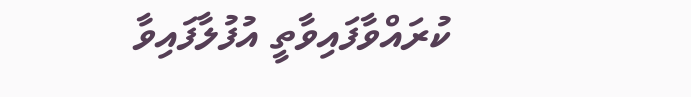ކުރައްވާފައިވާތީ އުފުލާފައިވާ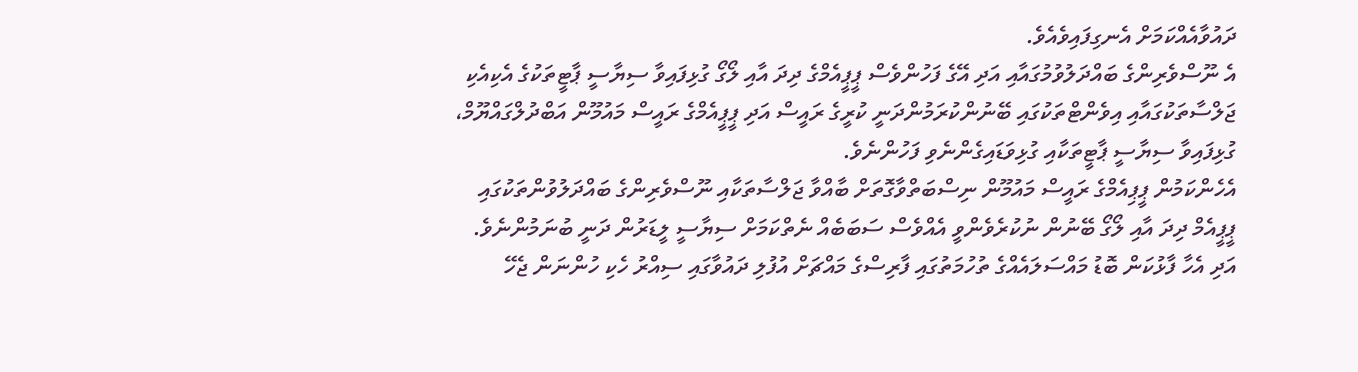ދައުވާއެއްކަމަށް އެނގިފައިވެއެވެ.
އެ ނޫސްވެރިންގެ ބައްދަލުވުމުގައާއި އަދި އޭގެ ފަހުންވެސް ޕީޕީއެމްގެ ދިދަ އާއި ލޯގޯ ގުޅިފައިވާ ސިޔާސީ ޕާޓީތަކުގެ އެކިއެކި ޖަލްސާތަކުގައާއި އިވެންޓްތަކުގައި ބޭނުންކުރަމުންދަނީ ކުރީގެ ރައީސް އަދި ޕީޕީއެމްގެ ރައީސް މައުމޫން އަބްދުލްގައްޔޫމް، ގުޅިފައިވާ ސިޔާސީ ޕާޓީތަކާއި ގުޅިވަޑައިގެންނެވި ފަހުންނެވެ.
އެހެންކަމުން ޕީޕިއެމްގެ ރައީސް މައުމޫން ނިސްބަތްވާގޮތަށް ބާއްވާ ޖަލްސާތަކާއި ނޫސްވެރިންގެ ބައްދަލުވުންތަކުގައި ޕީޕީއެމް ދިދަ އާއި ލޯގޯ ބޭނުން ނުކުރެވެންވީ އެއްވެސް ސަބަބެއް ނެތްކަމަށް ސިޔާސީ ލީޑަރުން ދަނީ ބުނަމުންނެވެ. އަދި އެހާ ފާޅުކަން ބޮޑު މައްސަލައެއްގެ ތުހުމަތުގައި ފާރިސްގެ މައްޗަށް އުފުލި ދައުވާގައި ސިއްރު ހެކި ހުންނަން ޖެހޭ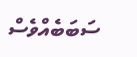ސަބަބެއްވެސް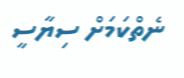ނެތްކަމަށް ސިޔާސީ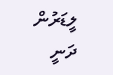ލީޑަރުން ދަނީ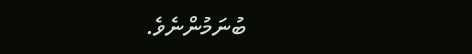ބުނަމުންނެވެ.